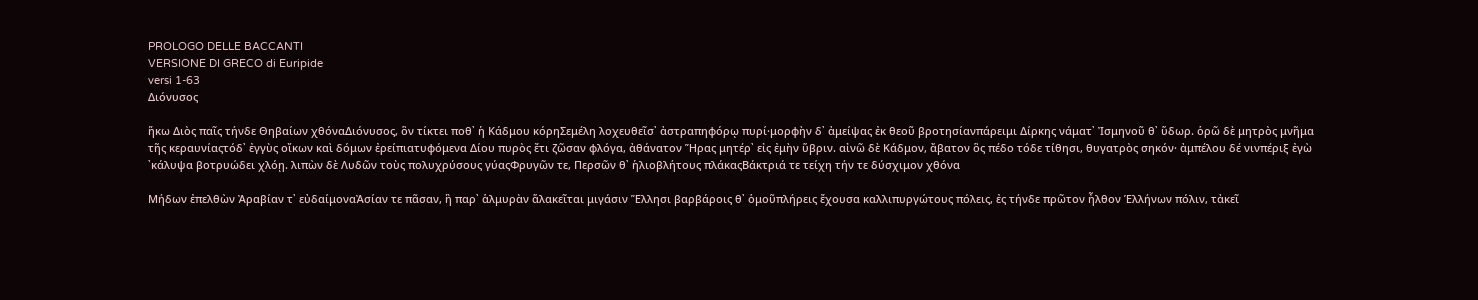PROLOGO DELLE BACCANTI
VERSIONE DI GRECO di Euripide
versi 1-63
Διόνυσος

ἥκω Διὸς παῖς τήνδε Θηβαίων χθόναΔιόνυσος, ὃν τίκτει ποθ᾽ ἡ Κάδμου κόρηΣεμέλη λοχευθεῖσ᾽ ἀστραπηφόρῳ πυρί·μορφὴν δ᾽ ἀμείψας ἐκ θεοῦ βροτησίανπάρειμι Δίρκης νάματ᾽ Ἰσμηνοῦ θ᾽ ὕδωρ. ὁρῶ δὲ μητρὸς μνῆμα τῆς κεραυνίαςτόδ᾽ ἐγγὺς οἴκων καὶ δόμων ἐρείπιατυφόμενα Δίου πυρὸς ἔτι ζῶσαν φλόγα, ἀθάνατον Ἥρας μητέρ᾽ εἰς ἐμὴν ὕβριν. αἰνῶ δὲ Κάδμον, ἄβατον ὃς πέδο τόδε τίθησι, θυγατρὸς σηκόν· ἀμπέλου δέ νινπέριξ ἐγὼ ᾽κάλυψα βοτρυώδει χλόῃ. λιπὼν δὲ Λυδῶν τοὺς πολυχρύσους γύαςΦρυγῶν τε, Περσῶν θ᾽ ἡλιοβλήτους πλάκαςΒάκτριά τε τείχη τήν τε δύσχιμον χθόνα

Μήδων ἐπελθὼν Ἀραβίαν τ᾽ εὐδαίμοναἈσίαν τε πᾶσαν, ἣ παρ᾽ ἁλμυρὰν ἅλακεῖται μιγάσιν Ἕλλησι βαρβάροις θ᾽ ὁμοῦπλήρεις ἔχουσα καλλιπυργώτους πόλεις, ἐς τήνδε πρῶτον ἦλθον Ἑλλήνων πόλιν, τἀκεῖ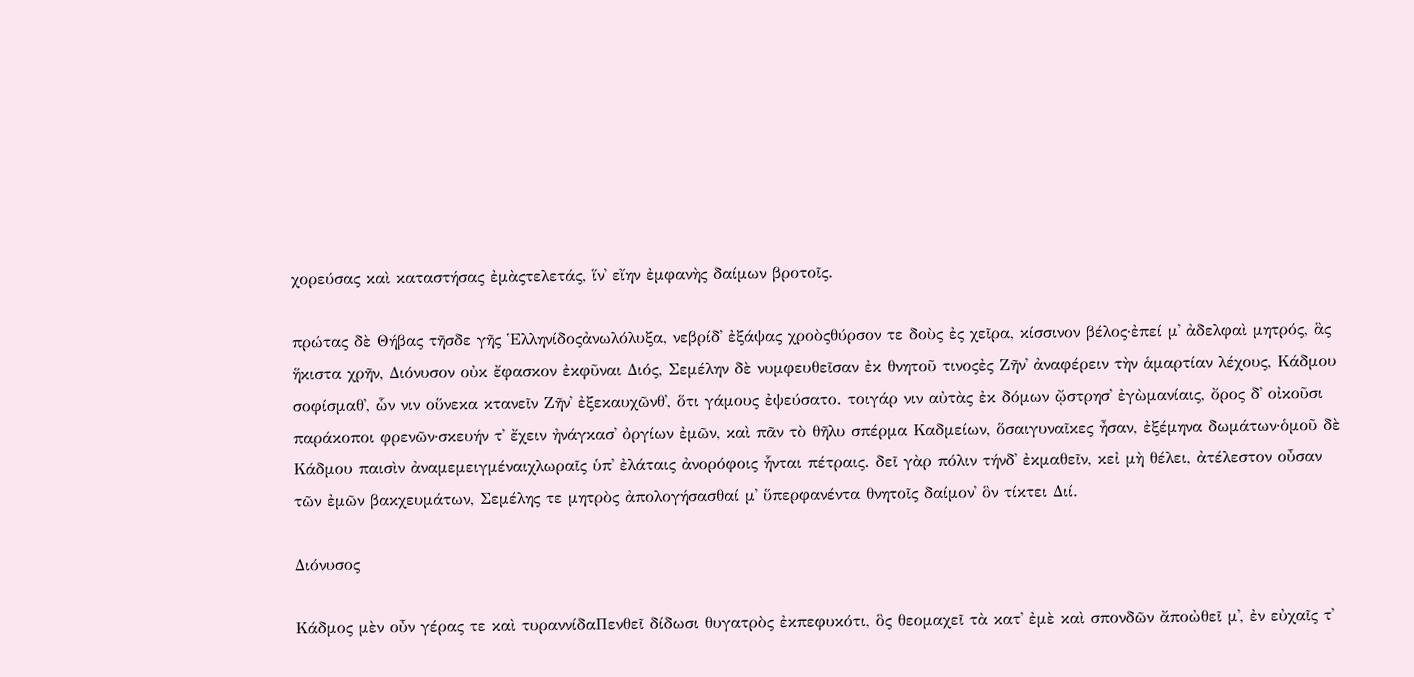χορεύσας καὶ καταστήσας ἐμὰςτελετάς, ἵν᾽ εἴην ἐμφανὴς δαίμων βροτοῖς.

πρώτας δὲ Θήβας τῆσδε γῆς Ἑλληνίδοςἀνωλόλυξα, νεβρίδ᾽ ἐξάψας χροὸςθύρσον τε δοὺς ἐς χεῖρα, κίσσινον βέλος·ἐπεί μ᾽ ἀδελφαὶ μητρός, ἃς ἥκιστα χρῆν, Διόνυσον οὐκ ἔφασκον ἐκφῦναι Διός, Σεμέλην δὲ νυμφευθεῖσαν ἐκ θνητοῦ τινοςἐς Ζῆν᾽ ἀναφέρειν τὴν ἁμαρτίαν λέχους, Κάδμου σοφίσμαθ᾽, ὧν νιν οὕνεκα κτανεῖν Ζῆν᾽ ἐξεκαυχῶνθ᾽, ὅτι γάμους ἐψεύσατο. τοιγάρ νιν αὐτὰς ἐκ δόμων ᾤστρησ᾽ ἐγὼμανίαις, ὄρος δ᾽ οἰκοῦσι παράκοποι φρενῶν·σκευήν τ᾽ ἔχειν ἠνάγκασ᾽ ὀργίων ἐμῶν, καὶ πᾶν τὸ θῆλυ σπέρμα Καδμείων, ὅσαιγυναῖκες ἦσαν, ἐξέμηνα δωμάτων·ὁμοῦ δὲ Κάδμου παισὶν ἀναμεμειγμέναιχλωραῖς ὑπ᾽ ἐλάταις ἀνορόφοις ἧνται πέτραις. δεῖ γὰρ πόλιν τήνδ᾽ ἐκμαθεῖν, κεἰ μὴ θέλει, ἀτέλεστον οὖσαν τῶν ἐμῶν βακχευμάτων, Σεμέλης τε μητρὸς ἀπολογήσασθαί μ᾽ ὕπερφανέντα θνητοῖς δαίμον᾽ ὃν τίκτει Διί.

Διόνυσος

Κάδμος μὲν οὖν γέρας τε καὶ τυραννίδαΠενθεῖ δίδωσι θυγατρὸς ἐκπεφυκότι, ὃς θεομαχεῖ τὰ κατ᾽ ἐμὲ καὶ σπονδῶν ἄποὠθεῖ μ᾽, ἐν εὐχαῖς τ᾽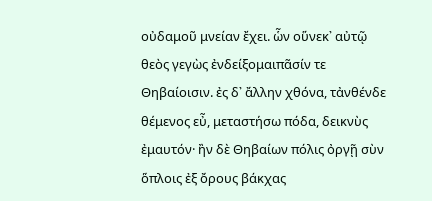οὐδαμοῦ μνείαν ἔχει. ὧν οὕνεκ᾽ αὐτῷ θεὸς γεγὼς ἐνδείξομαιπᾶσίν τε Θηβαίοισιν. ἐς δ᾽ ἄλλην χθόνα, τἀνθένδε θέμενος εὖ, μεταστήσω πόδα, δεικνὺς ἐμαυτόν· ἢν δὲ Θηβαίων πόλις ὀργῇ σὺν ὅπλοις ἐξ ὄρους βάκχας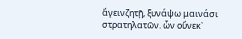ἄγεινζητῇ, ξυνάψω μαινάσι στρατηλατῶν. ὧν οὕνεκ᾽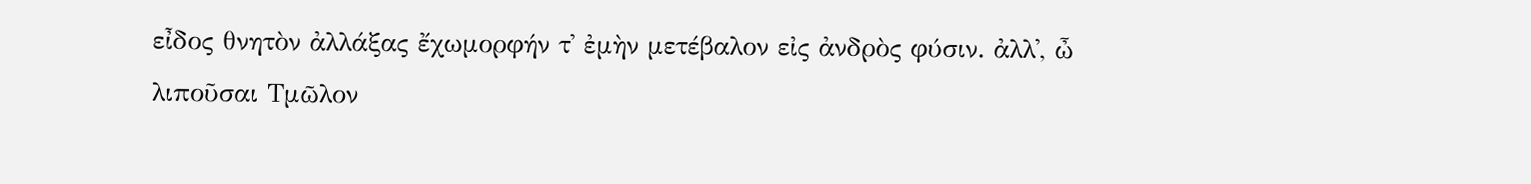εἶδος θνητὸν ἀλλάξας ἔχωμορφήν τ᾽ ἐμὴν μετέβαλον εἰς ἀνδρὸς φύσιν. ἀλλ᾽, ὦ λιποῦσαι Τμῶλον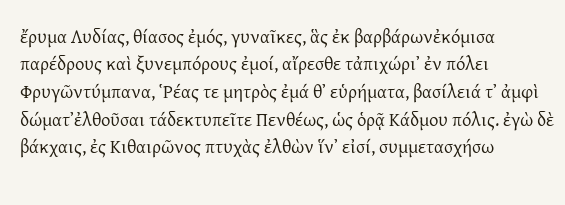ἔρυμα Λυδίας, θίασος ἐμός, γυναῖκες, ἃς ἐκ βαρβάρωνἐκόμισα παρέδρους καὶ ξυνεμπόρους ἐμοί, αἴρεσθε τἀπιχώρι᾽ ἐν πόλει Φρυγῶντύμπανα, ῾Ρέας τε μητρὸς ἐμά θ᾽ εὑρήματα, βασίλειά τ᾽ ἀμφὶ δώματ᾽ἐλθοῦσαι τάδεκτυπεῖτε Πενθέως, ὡς ὁρᾷ Κάδμου πόλις. ἐγὼ δὲ βάκχαις, ἐς Κιθαιρῶνος πτυχὰς ἐλθὼν ἵν᾽ εἰσί, συμμετασχήσω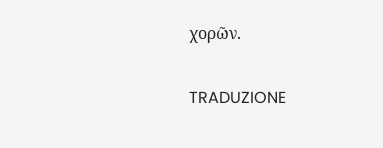χορῶν.

TRADUZIONE